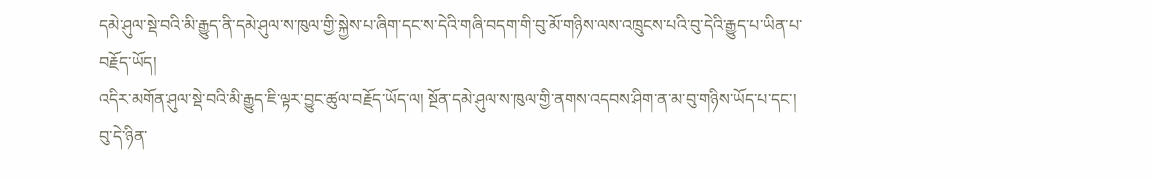དམེ་ཤུལ་སྡེ་བའི་མི་རྒྱུད་ནི་དམེ་ཤུལ་ས་ཁུལ་གྱི་སྐྱེས་པ་ཞིག་དང་ས་དེའི་གཞི་བདག་གི་བུ་མོ་གཉིས་ལས་འཁྲུངས་པའི་བུ་དེའི་རྒྱུད་པ་ཡིན་པ་བརྗོད་ཡོད།
འདིར་མགོན་ཤུལ་སྡེ་བའི་མི་རྒྱུད་ཇི་ལྟར་བྱུང་ཚུལ་བརྗོད་ཡོད་ལ། སྔོན་དམེ་ཤུལ་ས་ཁུལ་གྱི་ནགས་འདབས་ཤིག་ན་མ་བུ་གཉིས་ཡོད་པ་དང་། བུ་དེ་ཉིན་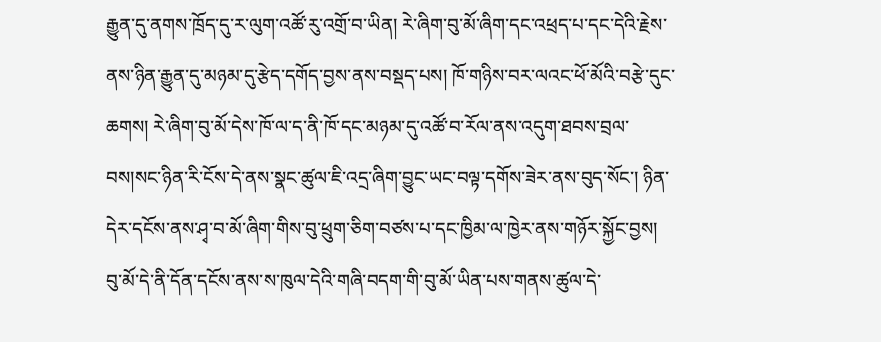རྒྱུན་དུ་ནགས་ཁྲོད་དུ་ར་ལུག་འཚོ་རུ་འགྲོ་བ་ཡིན། རེ་ཞིག་བུ་མོ་ཞིག་དང་འཕྲད་པ་དང་དེའི་རྗེས་ནས་ཉིན་རྒྱུན་དུ་མཉམ་དུ་རྩེད་དགོད་བྱས་ནས་བསྡད་པས། ཁོ་གཉིས་བར་ལའང་ཕོ་མོའི་བརྩེ་དུང་ཆགས། རེ་ཞིག་བུ་མོ་དེས་ཁོ་ལ་ད་ནི་ཁོ་དང་མཉམ་དུ་འཚོ་བ་རོལ་ནས་འདུག་ཐབས་བྲལ་བས།སང་ཉིན་རི་ངོས་དེ་ནས་སྣང་ཚུལ་ཇི་འདྲ་ཞིག་བྱུང་ཡང་བལྟ་དགོས་ཟེར་ནས་བུད་སོང་། ཉིན་དེར་དངོས་ནས་ཤྭ་བ་མོ་ཞིག་གིས་བུ་ཕྲུག་ཅིག་བཙས་པ་དང་ཁྱིམ་ལ་ཁྱེར་ནས་གཉོར་སྐྱོང་བྱས།   བུ་མོ་དེ་ནི་དོན་དངོས་ནས་ས་ཁུལ་དེའི་གཞི་བདག་གི་བུ་མོ་ཡིན་པས་གནས་ཚུལ་དེ་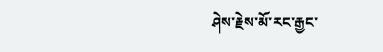ཤེས་རྗེས་མོ་རང་རྒྱང་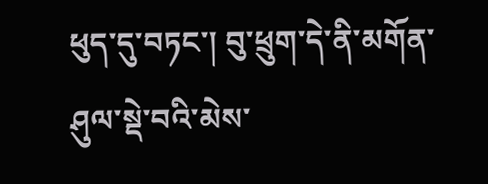ཕུད་དུ་བཏང་། བུ་ཕྲུག་དེ་ནི་མགོན་ཤུལ་སྡེ་བའི་མེས་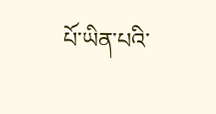པོ་ཡིན་པའི་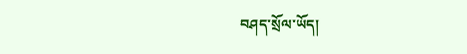བཤད་སྲོལ་ཡོད།